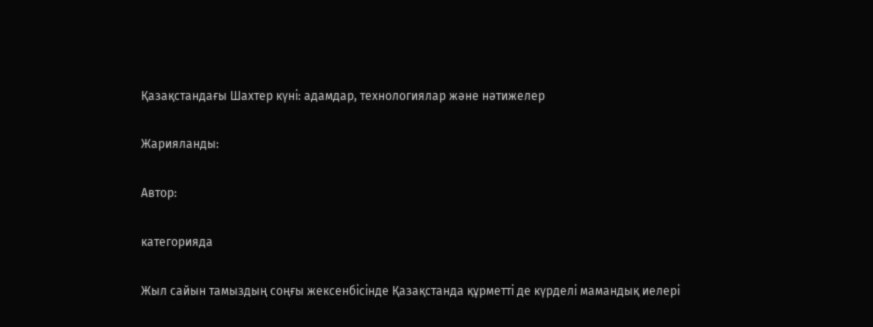Қазақстандағы Шахтер күні: адамдар, технологиялар және нәтижелер

Жарияланды:

Автор:

категорияда

Жыл сайын тамыздың соңғы жексенбісінде Қазақстанда құрметті де күрделі мамандық иелері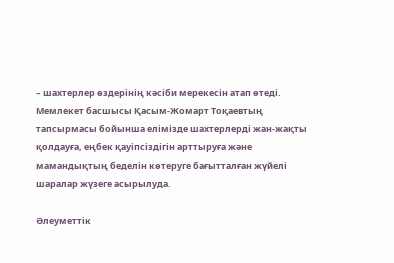– шахтерлер өздерінің кәсіби мерекесін атап өтеді. Мемлекет басшысы Қасым-Жомарт Тоқаевтың тапсырмасы бойынша елімізде шахтерлерді жан-жақты қолдауға, еңбек қауіпсіздігін арттыруға және мамандықтың беделін көтеруге бағытталған жүйелі шаралар жүзеге асырылуда.

Әлеуметтік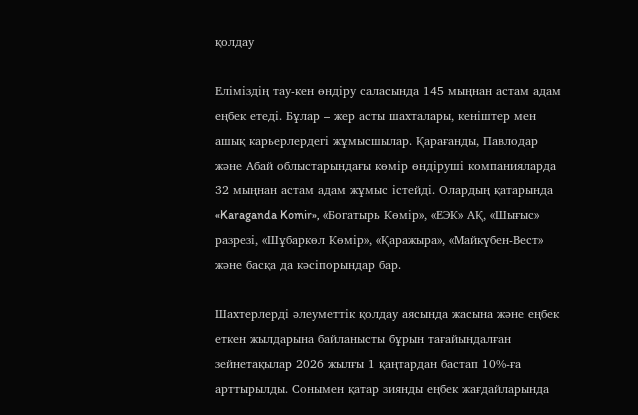қолдау

Еліміздің тау-кен өндіру саласында 145 мыңнан астам адам еңбек етеді. Бұлар – жер асты шахталары, кеніштер мен ашық карьерлердегі жұмысшылар. Қарағанды, Павлодар және Абай облыстарындағы көмір өндіруші компанияларда 32 мыңнан астам адам жұмыс істейді. Олардың қатарында «Karaganda Komir», «Богатырь Көмір», «ЕЭК» АҚ, «Шығыс» разрезі, «Шұбаркөл Көмір», «Қаражыра», «Майкүбен-Вест» және басқа да кәсіпорындар бар.

Шахтерлерді әлеуметтік қолдау аясында жасына және еңбек еткен жылдарына байланысты бұрын тағайындалған зейнетақылар 2026 жылғы 1 қаңтардан бастап 10%-ға арттырылды. Сонымен қатар зиянды еңбек жағдайларында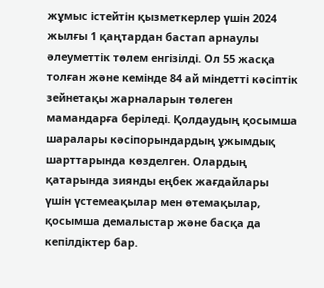жұмыс істейтін қызметкерлер үшін 2024 жылғы 1 қаңтардан бастап арнаулы әлеуметтік төлем енгізілді. Ол 55 жасқа толған және кемінде 84 ай міндетті кәсіптік зейнетақы жарналарын төлеген мамандарға беріледі. Қолдаудың қосымша шаралары кәсіпорындардың ұжымдық шарттарында көзделген. Олардың қатарында зиянды еңбек жағдайлары үшін үстемеақылар мен өтемақылар, қосымша демалыстар және басқа да кепілдіктер бар.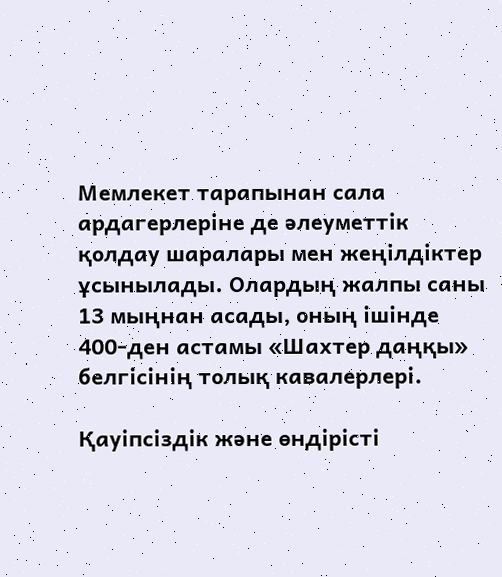Мемлекет тарапынан сала ардагерлеріне де әлеуметтік қолдау шаралары мен жеңілдіктер ұсынылады. Олардың жалпы саны 13 мыңнан асады, оның ішінде 400-ден астамы «Шахтер даңқы» белгісінің толық кавалерлері.

Қауіпсіздік және өндірісті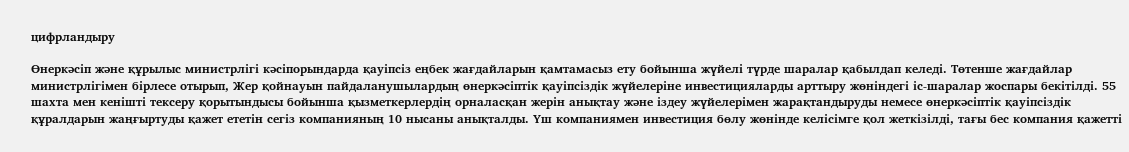цифрландыру

Өнеркәсіп және құрылыс министрлігі кәсіпорындарда қауіпсіз еңбек жағдайларын қамтамасыз ету бойынша жүйелі түрде шаралар қабылдап келеді. Төтенше жағдайлар министрлігімен бірлесе отырып, Жер қойнауын пайдаланушылардың өнеркәсіптік қауіпсіздік жүйелеріне инвестицияларды арттыру жөніндегі іс-шаралар жоспары бекітілді. 55 шахта мен кенішті тексеру қорытындысы бойынша қызметкерлердің орналасқан жерін анықтау және іздеу жүйелерімен жарақтандыруды немесе өнеркәсіптік қауіпсіздік құралдарын жаңғыртуды қажет ететін сегіз компанияның 10 нысаны анықталды. Үш компаниямен инвестиция бөлу жөнінде келісімге қол жеткізілді, тағы бес компания қажетті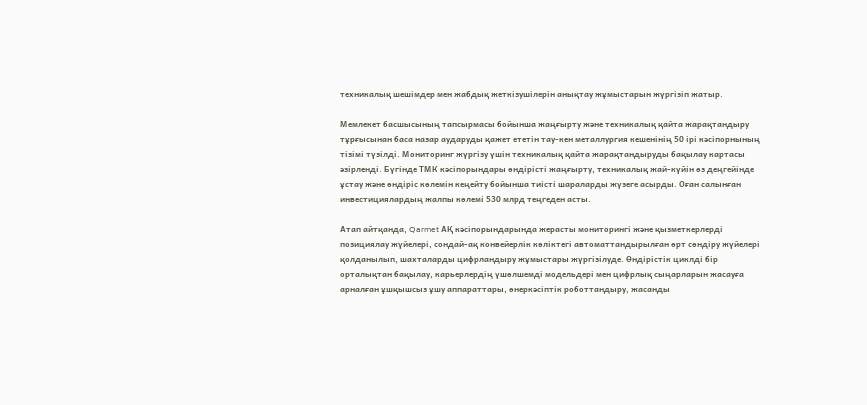техникалық шешімдер мен жабдық жеткізушілерін анықтау жұмыстарын жүргізіп жатыр.

Мемлекет басшысының тапсырмасы бойынша жаңғырту және техникалық қайта жарақтандыру тұрғысынан баса назар аударуды қажет ететін тау-кен металлургия кешенінің 50 ірі кәсіпорнының тізімі түзілді. Мониторинг жүргізу үшін техникалық қайта жарақтандыруды бақылау картасы әзірленді. Бүгінде ТМК кәсіпорындары өндірісті жаңғырту, техникалық жай-күйін өз деңгейінде ұстау және өндіріс көлемін кеңейту бойынша тиісті шараларды жүзеге асырды. Оған салынған инвестициялардың жалпы көлемі 530 млрд теңгеден асты.

Атап айтқанда, Qarmet АҚ кәсіпорындарында жерасты мониторингі және қызметкерлерді позициялау жүйелері, сондай-ақ конвейерлік көліктегі автоматтандырылған өрт сөндіру жүйелері қолданылып, шахталарды цифрландыру жұмыстары жүргізілуде. Өндірістік циклді бір орталықтан бақылау, карьерлердің үшөлшемді модельдері мен цифрлық сыңарларын жасауға арналған ұшқышсыз ұшу аппараттары, өнеркәсіптік роботтандыру, жасанды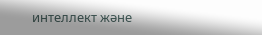интеллект және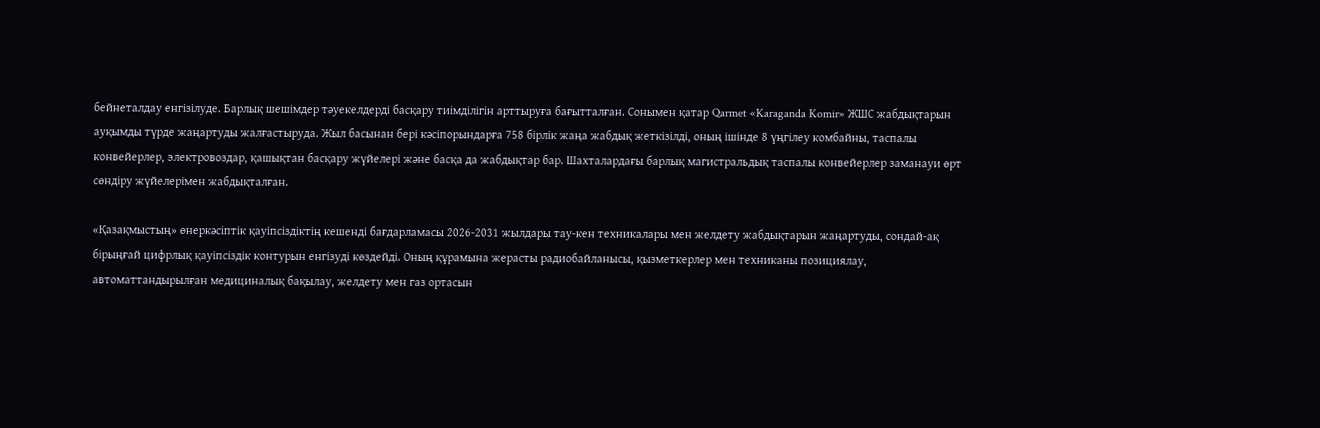бейнеталдау енгізілуде. Барлық шешімдер тәуекелдерді басқару тиімділігін арттыруға бағытталған. Сонымен қатар Qarmet «Karaganda Komir» ЖШС жабдықтарын ауқымды түрде жаңартуды жалғастыруда. Жыл басынан бері кәсіпорындарға 758 бірлік жаңа жабдық жеткізілді, оның ішінде 8 үңгілеу комбайны, таспалы конвейерлер, электровоздар, қашықтан басқару жүйелері және басқа да жабдықтар бар. Шахталардағы барлық магистральдық таспалы конвейерлер заманауи өрт сөндіру жүйелерімен жабдықталған.

«Қазақмыстың» өнеркәсіптік қауіпсіздіктің кешенді бағдарламасы 2026-2031 жылдары тау-кен техникалары мен желдету жабдықтарын жаңартуды, сондай-ақ бірыңғай цифрлық қауіпсіздік контурын енгізуді көздейді. Оның құрамына жерасты радиобайланысы, қызметкерлер мен техниканы позициялау, автоматтандырылған медициналық бақылау, желдету мен газ ортасын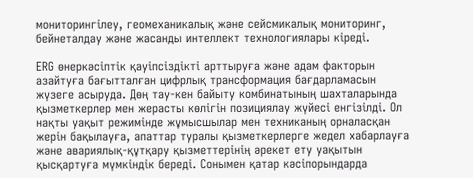мониторингілеу, геомеханикалық және сейсмикалық мониторинг, бейнеталдау және жасанды интеллект технологиялары кіреді.

ERG өнеркәсіптік қауіпсіздікті арттыруға және адам факторын азайтуға бағытталған цифрлық трансформация бағдарламасын жүзеге асыруда. Дөң тау-кен байыту комбинатының шахталарында қызметкерлер мен жерасты көлігін позициялау жүйесі енгізілді. Ол нақты уақыт режимінде жұмысшылар мен техниканың орналасқан жерін бақылауға, апаттар туралы қызметкерлерге жедел хабарлауға және авариялық-құтқару қызметтерінің әрекет ету уақытын қысқартуға мүмкіндік береді. Сонымен қатар кәсіпорындарда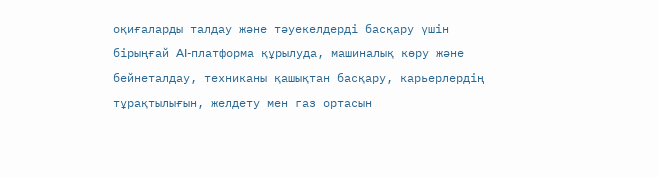оқиғаларды талдау және тәуекелдерді басқару үшін бірыңғай AI-платформа құрылуда, машиналық көру және бейнеталдау, техниканы қашықтан басқару, карьерлердің тұрақтылығын, желдету мен газ ортасын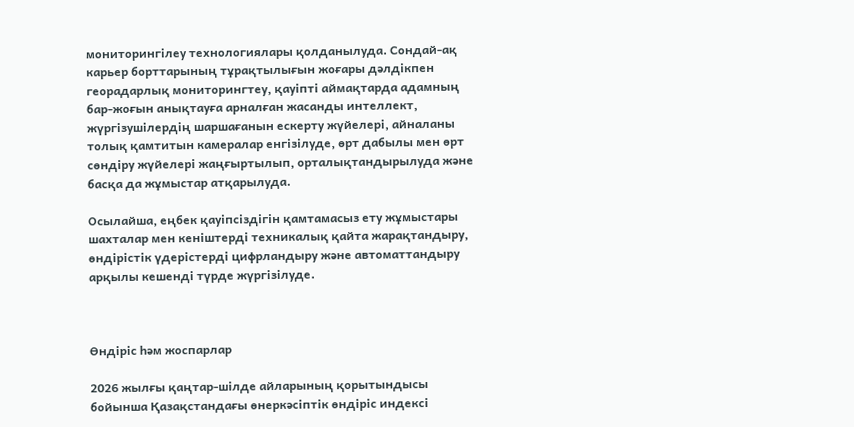мониторингілеу технологиялары қолданылуда. Сондай-ақ карьер борттарының тұрақтылығын жоғары дәлдікпен георадарлық мониторингтеу, қауіпті аймақтарда адамның бар-жоғын анықтауға арналған жасанды интеллект, жүргізушілердің шаршағанын ескерту жүйелері, айналаны толық қамтитын камералар енгізілуде, өрт дабылы мен өрт сөндіру жүйелері жаңғыртылып, орталықтандырылуда және басқа да жұмыстар атқарылуда.

Осылайша, еңбек қауіпсіздігін қамтамасыз ету жұмыстары шахталар мен кеніштерді техникалық қайта жарақтандыру, өндірістік үдерістерді цифрландыру және автоматтандыру арқылы кешенді түрде жүргізілуде.



Өндіріс һәм жоспарлар

2026 жылғы қаңтар-шілде айларының қорытындысы бойынша Қазақстандағы өнеркәсіптік өндіріс индексі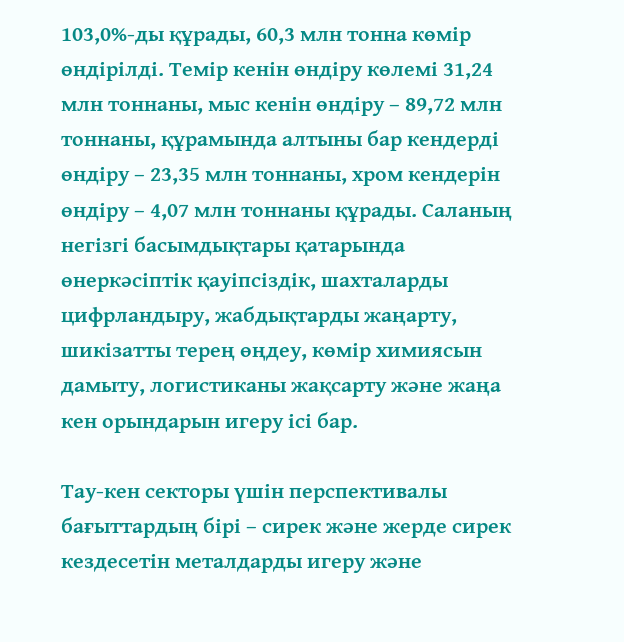103,0%-ды құрады, 60,3 млн тонна көмір өндірілді. Темір кенін өндіру көлемі 31,24 млн тоннаны, мыс кенін өндіру – 89,72 млн тоннаны, құрамында алтыны бар кендерді өндіру – 23,35 млн тоннаны, хром кендерін өндіру – 4,07 млн тоннаны құрады. Саланың негізгі басымдықтары қатарында өнеркәсіптік қауіпсіздік, шахталарды цифрландыру, жабдықтарды жаңарту, шикізатты терең өңдеу, көмір химиясын дамыту, логистиканы жақсарту және жаңа кен орындарын игеру ісі бар.

Тау-кен секторы үшін перспективалы бағыттардың бірі – сирек және жерде сирек кездесетін металдарды игеру және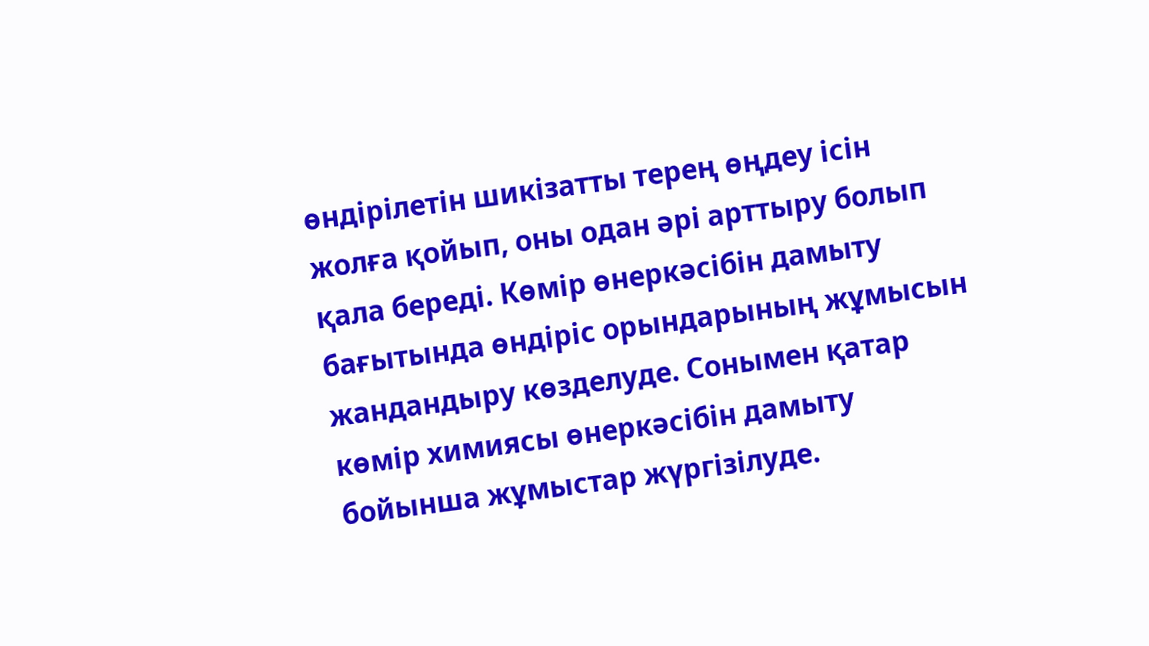өндірілетін шикізатты терең өңдеу ісін жолға қойып, оны одан әрі арттыру болып қала береді. Көмір өнеркәсібін дамыту бағытында өндіріс орындарының жұмысын жандандыру көзделуде. Сонымен қатар көмір химиясы өнеркәсібін дамыту бойынша жұмыстар жүргізілуде.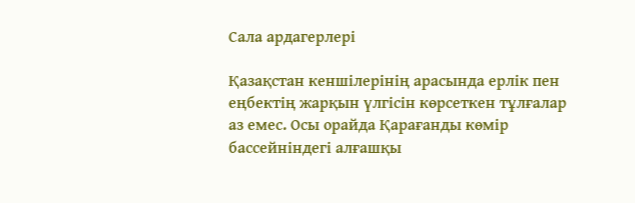Сала ардагерлері

Қазақстан кеншілерінің арасында ерлік пен еңбектің жарқын үлгісін көрсеткен тұлғалар аз емес. Осы орайда Қарағанды көмір бассейніндегі алғашқы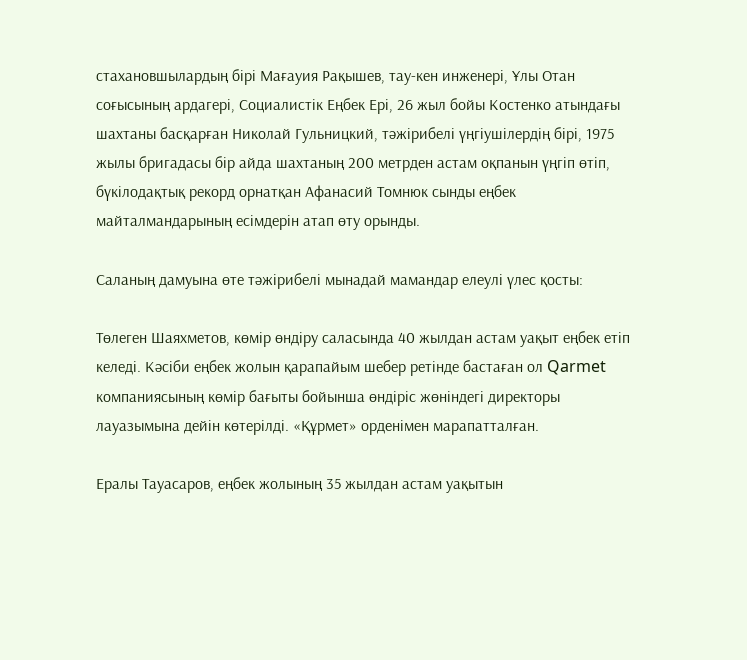стахановшылардың бірі Мағауия Рақышев, тау-кен инженері, Ұлы Отан соғысының ардагері, Социалистік Еңбек Ері, 26 жыл бойы Костенко атындағы шахтаны басқарған Николай Гульницкий, тәжірибелі үңгіушілердің бірі, 1975 жылы бригадасы бір айда шахтаның 200 метрден астам оқпанын үңгіп өтіп, бүкілодақтық рекорд орнатқан Афанасий Томнюк сынды еңбек майталмандарының есімдерін атап өту орынды.

Саланың дамуына өте тәжірибелі мынадай мамандар елеулі үлес қосты:

Төлеген Шаяхметов, көмір өндіру саласында 40 жылдан астам уақыт еңбек етіп келеді. Кәсіби еңбек жолын қарапайым шебер ретінде бастаған ол Qarmet компаниясының көмір бағыты бойынша өндіріс жөніндегі директоры лауазымына дейін көтерілді. «Құрмет» орденімен марапатталған.

Ералы Тауасаров, еңбек жолының 35 жылдан астам уақытын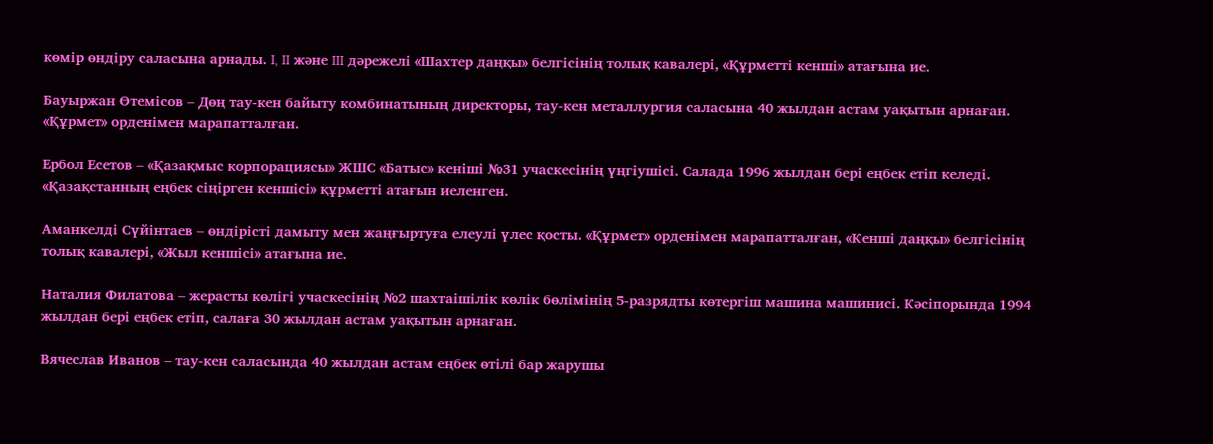көмір өндіру саласына арнады. I, II және III дәрежелі «Шахтер даңқы» белгісінің толық кавалері, «Құрметті кенші» атағына ие.

Бауыржан Өтемісов – Дөң тау-кен байыту комбинатының директоры, тау-кен металлургия саласына 40 жылдан астам уақытын арнаған. «Құрмет» орденімен марапатталған.

Ербол Есетов – «Қазақмыс корпорациясы» ЖШС «Батыс» кеніші №31 учаскесінің үңгіушісі. Салада 1996 жылдан бері еңбек етіп келеді. «Қазақстанның еңбек сіңірген кеншісі» құрметті атағын иеленген.

Аманкелді Сүйінтаев – өндірісті дамыту мен жаңғыртуға елеулі үлес қосты. «Құрмет» орденімен марапатталған, «Кенші даңқы» белгісінің толық кавалері, «Жыл кеншісі» атағына ие.

Наталия Филатова – жерасты көлігі учаскесінің №2 шахтаішілік көлік бөлімінің 5-разрядты көтергіш машина машинисі. Кәсіпорында 1994 жылдан бері еңбек етіп, салаға 30 жылдан астам уақытын арнаған.

Вячеслав Иванов – тау-кен саласында 40 жылдан астам еңбек өтілі бар жарушы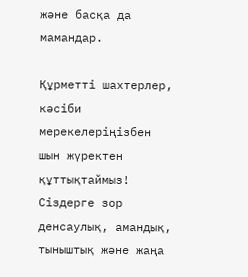және басқа да мамандар.

Құрметті шахтерлер, кәсіби мерекелеріңізбен шын жүректен құттықтаймыз! Сіздерге зор денсаулық, амандық, тыныштық және жаңа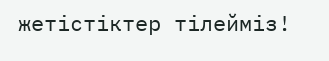жетістіктер тілейміз!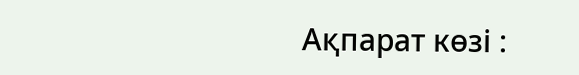Ақпарат көзі :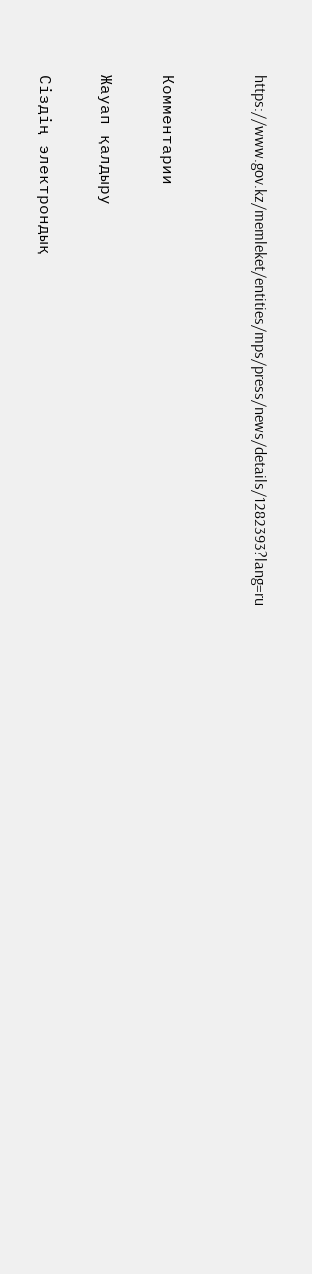https://www.gov.kz/memleket/entities/mps/press/news/details/1282393?lang=ru


Комментарии

Жауап қалдыру

Сіздің электрондық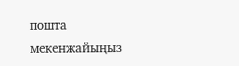пошта мекенжайыңыз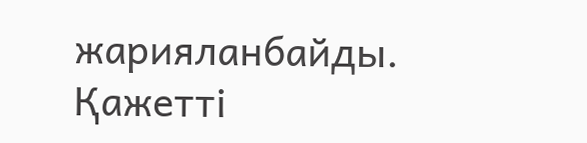жарияланбайды. Қажетті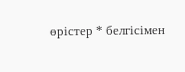өрістер * белгісімен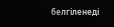белгіленеді